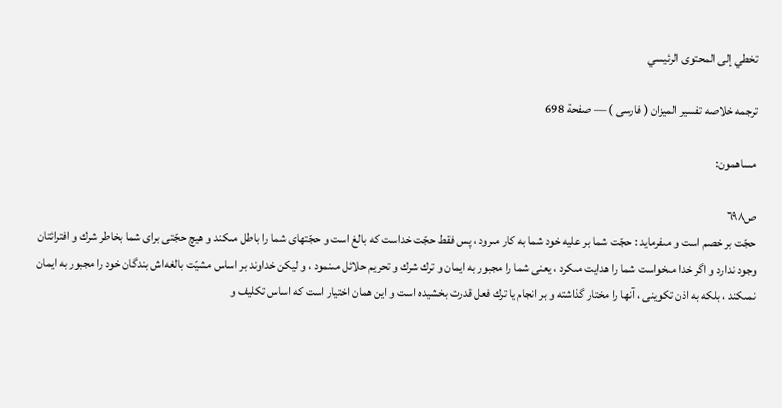تخطي إلى المحتوى الرئيسي

ترجمه خلاصه تفسير الميزان ( فارسى ) — صفحة 698

مساهمون:

ص٦٩٨
حجّت بر خصم است و مىفرمايد : حجّت شما بر عليه خود شما به كار مىرود ، پس فقط حجّت خداست كه بالغ است و حجّتهاى شما را باطل مىكند و هيچ حجّتى براى شما بخاطر شرك و افترائتان وجود ندارد و اگر خدا مىخواست شما را هدايت مىكرد ، يعنى شما را مجبور به ايمان و ترك شرك و تحريم حلائل مىنمود ، و ليكن خداوند بر اساس مشيّت بالغه‌اش بندگان خود را مجبور به ايمان نمىكند ، بلكه به اذن تكوينى ، آنها را مختار گذاشته و بر انجام يا ترك فعل قدرت بخشيده است و اين همان اختيار است كه اساس تكليف و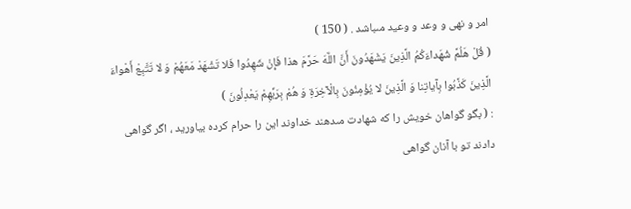امر و نهى و وعد و وعيد مىباشد . ( 150 )
( قُلْ هَلُمَّ شُهَداءَكُمُ الَّذِينَ يَشْهَدُونَ أَنَّ اللَّهَ حَرَّمَ هذا فَإِنْ شَهِدُوا فَلا تَشْهَدْ مَعَهُمْ وَ لا تَتَّبِعْ أَهْواءَ الَّذِينَ كَذَّبُوا بِآياتِنا وَ الَّذِينَ لا يُؤْمِنُونَ بِالْآخِرَةِ وَ هُمْ بِرَبِّهِمْ يَعْدِلُونَ )
: ( بگو گواهان خويش را كه شهادت مىدهند خداوند اين را حرام كرده بياوريد ، اگر گواهى دادند تو با آنان گواهى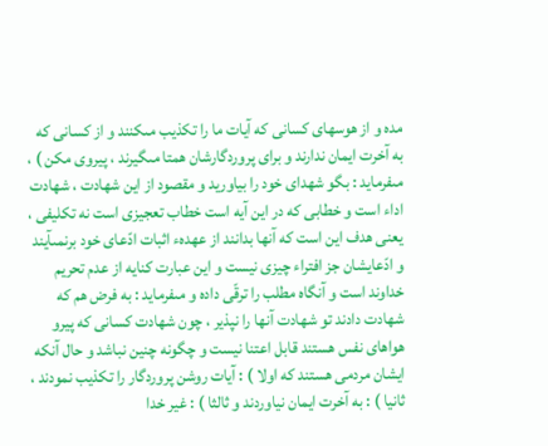مده و از هوسهاى كسانى كه آيات ما را تكذيب مىكنند و از كسانى كه به آخرت ايمان ندارند و براى پروردگارشان همتا مىگيرند ، پيروى مكن ) ، مىفرمايد : بگو شهداى خود را بياوريد و مقصود از اين شهادت ، شهادت اداء است و خطابى كه در اين آيه است خطاب تعجيزى است نه تكليفى ، يعنى هدف اين است كه آنها بدانند از عهدهء اثبات ادّعاى خود برنمىآيند و ادّعايشان جز افتراء چيزى نيست و اين عبارت كنايه از عدم تحريم خداوند است و آنگاه مطلب را ترقّى داده و مىفرمايد : به فرض هم كه شهادت دادند تو شهادت آنها را نپذير ، چون شهادت كسانى كه پيرو هواهاى نفس هستند قابل اعتنا نيست و چگونه چنين نباشد و حال آنكه ايشان مردمى هستند كه اولا ) : آيات روشن پروردگار را تكذيب نمودند ، ثانيا ) : به آخرت ايمان نياوردند و ثالثا ) : غير خدا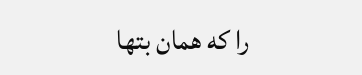را كه همان بتها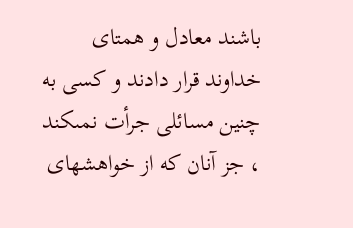باشند معادل و همتاى خداوند قرار دادند و كسى به چنين مسائلى جرأت نمىكند ، جز آنان كه از خواهشهاى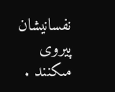نفسانيشان پيروى مىكنند .